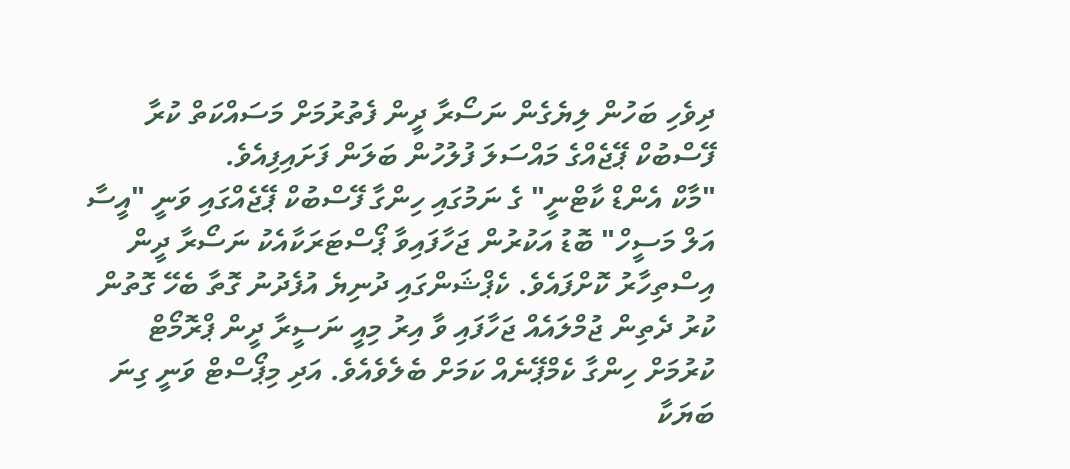ދިވެހި ބަހުން ލިޔެގެން ނަސޯރާ ދީން ފެތުރުމަށް މަސައްކަތް ކުރާ ފޭސްބުކް ޕޭޖެއްގެ މައްސަލަ ފުލުހުން ބަލަން ފަށައިފިއެވެ.
"މާކް އެންޑް ކާޓްނީ" ގެ ނަމުގައި ހިންގާ ފޭސްބުކް ޕޭޖެއްގައި ވަނީ "އީސާ އަލް މަސީހް" ބޮޑު އަކުރުން ޖަހާފައިވާ ޕޯސްޓަރަކާއެކު ނަސޯރާ ދީން އިސްތިހާރު ކޮށްފައެވެ. ކެޕްޝަންގައި ދުނިޔެ އުފެދުނު ގޮތާ ބެހޭ ގޮތުން ކުރު ދެތިން ޖުމްލައެއް ޖަހާފައި ވާ އިރު މިއީ ނަސީރާ ދީން ޕްރޮމޯޓް ކުރުމަށް ހިންގާ ކެމްޕޭނެއް ކަމަށް ބެލެވެއެވެ. އަދި މިޕޯސްޓް ވަނީ ގިނަ ބަޔަކާ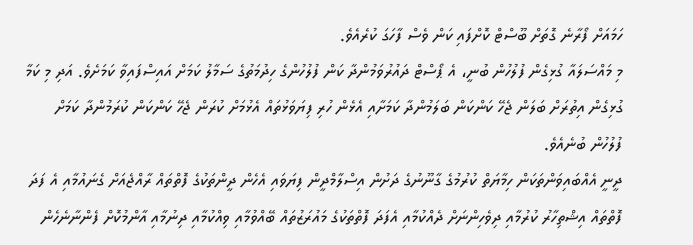ހަމައަށް ފޯރާނެ ގޮތަށް ބޫސްޓް ކޮށްފައި ކަން ވެސް ފާހަގަ ކުރެއެވެ.
މި މައްސަލައާ ގުޅިގެން ފުލުހުން ބުނީ، އެ ޕޯސްޓް ދައުރުވަމުންދާ ކަން ފުލުހުންގެ ހިދުމަތުގެ ސަމާލު ކަމަށް އައިސްފައިވާ ކަމަށެވެ. އަދި މި ކަމާ ގުޅިގެން އިތުރަށް ބަލަން ޖެހޭ ކަންކަން ބަލަމުންދާ ކަމަށާއި އެޅެން ހުރި ފިޔަވަޅުތައް އެޅުމަށް ކުރަން ޖެހޭ ކަންކަން ކުރަމުންދާ ކަމަށް ފުލުހުން ބުނެއެވެ.
ދީނީ އެއްބައިވަންތަކަން ހިމާޔަތް ކުރުމުގެ ގާނޫނުގެ ދަށުން އިސްލާމްދީން ފިޔަވައި އެހެން ދީންތަކުގެ ފޮތްތައް ރާއްޖެއަށް ގެނައުމާއި އެ ފަދަ ފޮތްތައް އިޝްތިހާރު ކުރުމާއި ދިވެހިންނަށް ދެއްކުމާއި އެފަދަ ފޮތްތަކުގެ މައުރަޒުތައް ބޭއްވުމާއި ވިއްކުމާއި ދިނުމާއި އާންމުކޮށް ފެންނާނެހެން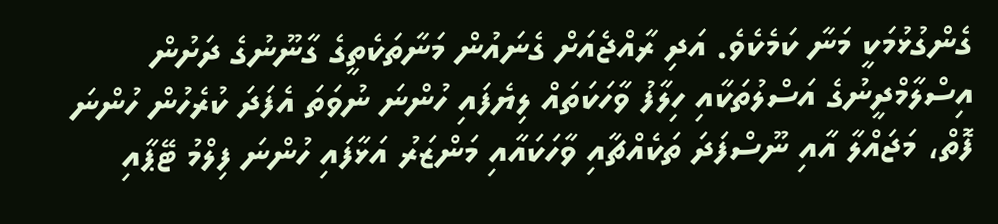ގެންގުޅުމަކީ މަނާ ކަމެކެވެ. އަދި ރާއްޖެއަށް ގެނައުން މަނާތަކެތީގެ ގާނޫނުގެ ދަށުން އިސްލާމްދީނުގެ އަސްލުތަކާއި ހިލާފު ވާހަކަތައް ލިޔެފައި ހުންނަ ނުވަތަ އެފަދަ ކުރެހުން ހުންނަ ފޮތް، މަޖައްލާ އާއި ނޫސްފަދަ ތަކެއްޗާއި ވާހަކައާއި މަންޒަރު އަޅާފައި ހުންނަ ފިލްމު ޓޭޕާއި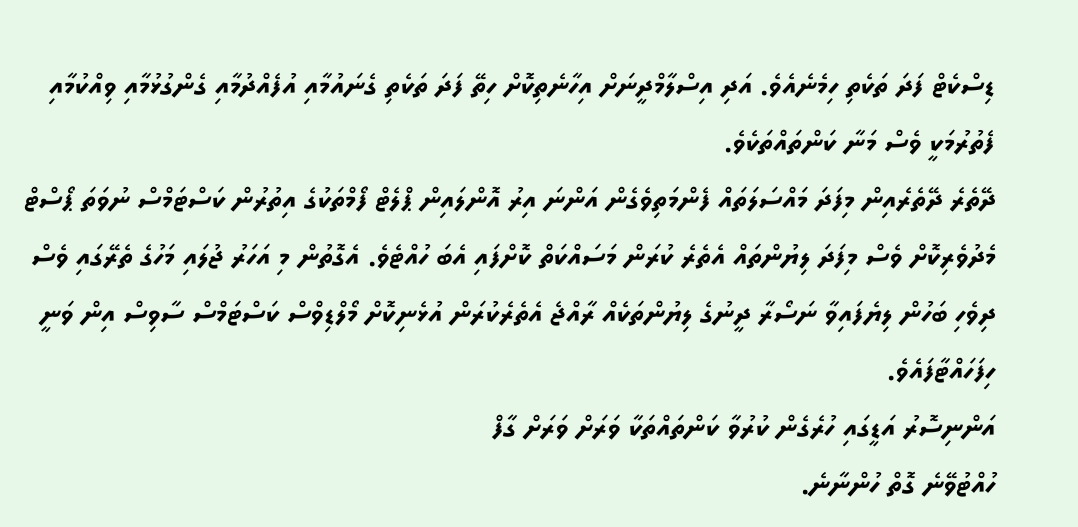ޑިސްކެޓް ފަދަ ތަކެތި ހިމެނެއެވެ. އަދި އިސްލާމްދީނަށް އިހާނެތިކޮށް ހިތޭ ފަދަ ތަކެތި ގެނައުމާއި އުފެއްދުމާއި ގެންގުޅުމާއި ވިއްކުމާއި ފެތުރުމަކީ ވެސް މަނާ ކަންތައްތަކެވެ.
ދޭތެރެ ދޭތެރެއިން މިފަދަ މައްސަލަތައް ފެންމަތިވެގެން އަންނަ އިރު އޮންލައިން ޕްލެޓް ފޯމްތަކުގެ އިތުރުން ކަސްޓަމްސް ނުވަތަ ޕޯސްޓް މެދުވެރިކޮށް ވެސް މިފަދަ ލިޔުންތައް އެތެރެ ކުރަން މަސައްކަތް ކޮށްފައި އެބަ ހުއްޓެވެ. އެގޮތުން މި އަހަރު ޖުލައި މަހުގެ ތެރޭގައި ވެސް ދިވެހި ބަހުން ލިޔެފައިވާ ނަސޯރާ ދީނުގެ ލިޔުންތަކެއް ރާއްޖެ އެތެރެކުރަން އުޅެނިކޮށް މޯލްޑިވްސް ކަސްޓަމްސް ސާވިސް އިން ވަނީ ހިފަހައްޓާފައެވެ.
އަންނިސޮރު އަޑީގައި ހުރެގެން ކުރުވާ ކަންތައްތަކާ ވަރަށް ވަރަށް ގާފް
ހުއްޓުވޭނެ ގޮތް ހުންނާނެ.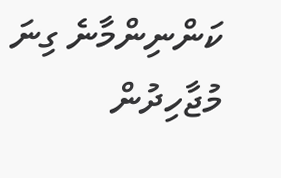ކަންނިންމާނެ ގިނަ މުޖާހިދުން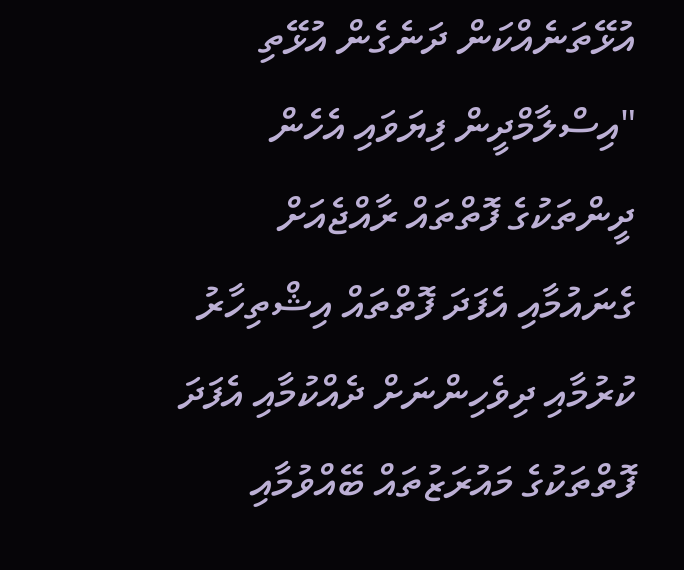އުޅޭތަނެއްކަން ދަނެގެން އުޅޭތި
"އިސްލާމްދީން ފިޔަވައި އެހެން ދީންތަކުގެ ފޮތްތައް ރާއްޖެއަށް ގެނައުމާއި އެފަދަ ފޮތްތައް އިޝްތިހާރު ކުރުމާއި ދިވެހިންނަށް ދެއްކުމާއި އެފަދަ ފޮތްތަކުގެ މައުރަޒުތައް ބޭއްވުމާއި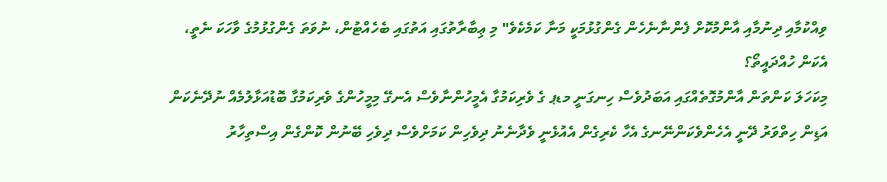ވިއްކުމާއި ދިނުމާއި އާންމުކޮށް ފެންނާނެހެން ގެންގުޅުމަކީ މަނާ ކަމެކެވެ" މި ޢިބާރާތުގައި އަތުގައި ބެހެއްޓުން، ނުވަތަ ގެންގުޅުމުގެ ވާހަކަ ނެތީ، އެކަން ހުއްދައީތޯ؟
މިކަހަލަ ކަންތަން އާންމުގޮތެއްގައި އަބަދުވެސް ހިނގަނީ މޑޕ ގެ ވެރިކަމުގާ އެމީހުންނާވެސް އެނގޭ މިމީހުންގެ ވެރިކަމުގާ ބޮޑުއަޅާލުމެއް ނުދޭނެކަން އަޑިން ހިތްވަރު ދޭނީ އެހެންވެކަންނޭނގެ އެހާ ކެރިގެން އެއުޅެނީ ވެދާނެނު ދިވެހިން ކަމަށްވެސް ދިވެހި ބޭނުން ކޮންގެން އިސްތިހާރު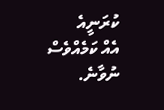ކުރަނީއެ
އެއް ކަމެއްވެސް ނުވާނެ.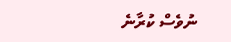ނުވެސް ކުރާނެ